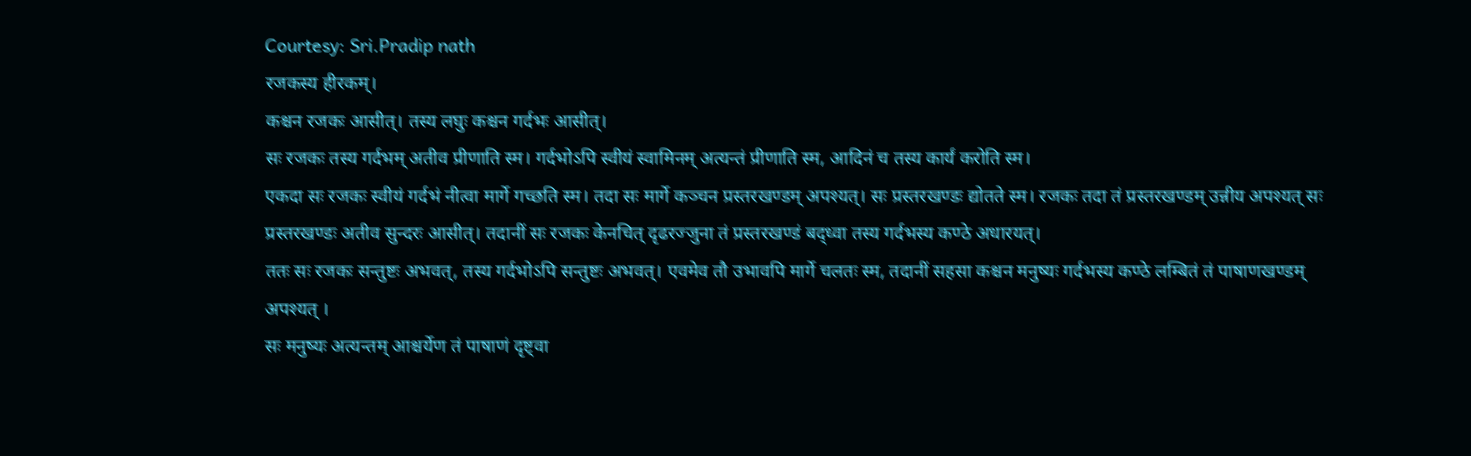Courtesy: Sri.Pradip nath
रजकस्य हीरकम्।
कश्चन रजकः आसीत्। तस्य लघुः कश्चन गर्दभः आसीत्।
सः रजकः तस्य गर्दभम् अतीव प्रीणाति स्म। गर्दभोऽपि स्वीयं स्वामिनम् अत्यन्तं प्रीणाति स्म, आदिनं च तस्य कार्यं करोति स्म।
एकदा सः रजकः स्वीयं गर्दभं नीत्वा मार्गे गच्छति स्म। तदा सः मार्गे कञ्चन प्रस्तरखण्डम् अपश्यत्। सः प्रस्तरखण्डः द्योतते स्म। रजकः तदा तं प्रस्तरखण्डम् उन्नीय अपश्यत् सः प्रस्तरखण्डः अतीव सुन्दरः आसीत्। तदानीं सः रजकः केनचित् दृढरज्जुना तं प्रस्तरखण्डं बद्ध्वा तस्य गर्दभस्य कण्ठे अधारयत्।
ततः सः रजकः सन्तुष्टः अभवत्, तस्य गर्दभोऽपि सन्तुष्टः अभवत्। एवमेव तौ उभावपि मार्गे चलतः स्म, तदानीं सहसा कश्चन मनुष्यः गर्दभस्य कण्ठे लम्बितं तं पाषाणखण्डम् अपश्यत् ।
सः मनुष्यः अत्यन्तम् आश्चर्येण तं पाषाणं दृष्ट्वा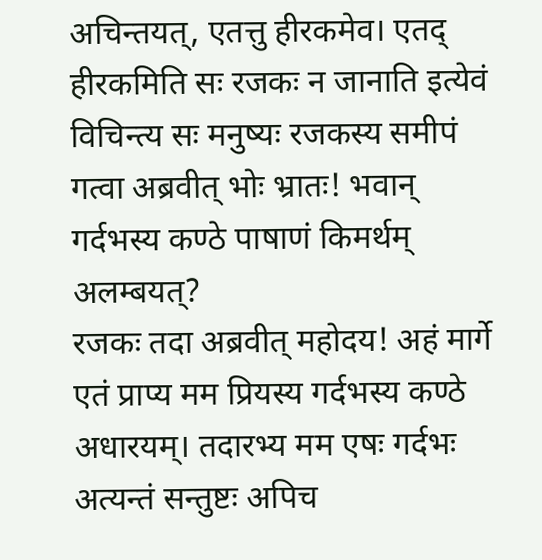अचिन्तयत्, एतत्तु हीरकमेव। एतद् हीरकमिति सः रजकः न जानाति इत्येवं विचिन्त्य सः मनुष्यः रजकस्य समीपं गत्वा अब्रवीत् भोः भ्रातः! भवान् गर्दभस्य कण्ठे पाषाणं किमर्थम् अलम्बयत्?
रजकः तदा अब्रवीत् महोदय! अहं मार्गे एतं प्राप्य मम प्रियस्य गर्दभस्य कण्ठे अधारयम्। तदारभ्य मम एषः गर्दभः अत्यन्तं सन्तुष्टः अपिच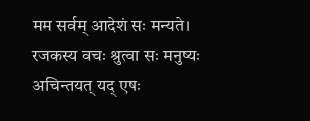मम सर्वम् आदेशं सः मन्यते।
रजकस्य वचः श्रुत्वा सः मनुष्यः अचिन्तयत् यद् एषः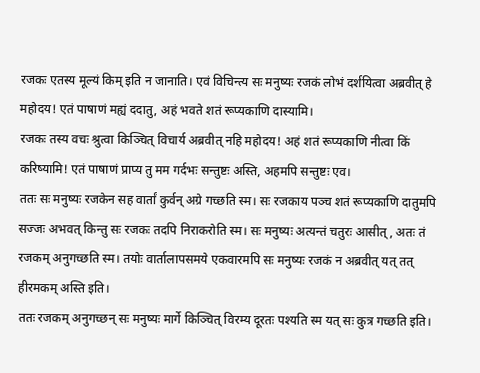रजकः एतस्य मूल्यं किम् इति न जानाति। एवं विचिन्त्य सः मनुष्यः रजकं लोभं दर्शयित्वा अब्रवीत् हे महोदय! एतं पाषाणं मह्यं ददातु, अहं भवते शतं रूप्यकाणि दास्यामि।
रजकः तस्य वचः श्रुत्वा किञ्चित् विचार्य अब्रवीत् नहि महोदय! अहं शतं रूप्यकाणि नीत्वा किं करिष्यामि! एतं पाषाणं प्राप्य तु मम गर्दभः सन्तुष्टः अस्ति, अहमपि सन्तुष्टः एव।
ततः सः मनुष्यः रजकेन सह वार्तां कुर्वन् अग्रे गच्छति स्म। सः रजकाय पञ्च शतं रूप्यकाणि दातुमपि सज्जः अभवत् किन्तु सः रजकः तदपि निराकरोति स्म। सः मनुष्यः अत्यन्तं चतुरः आसीत्, अतः तं रजकम् अनुगच्छति स्म। तयोः वार्तालापसमये एकवारमपि सः मनुष्यः रजकं न अब्रवीत् यत् तत् हीरमकम् अस्ति इति।
ततः रजकम् अनुगच्छन् सः मनुष्यः मार्गे किञ्चित् विरम्य दूरतः पश्यति स्म यत् सः कुत्र गच्छति इति।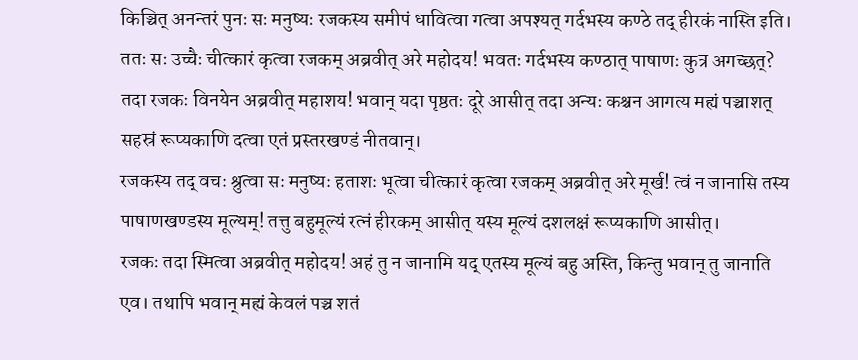किञ्चित् अनन्तरं पुनः सः मनुष्यः रजकस्य समीपं धावित्वा गत्वा अपश्यत् गर्दभस्य कण्ठे तद् हीरकं नास्ति इति। ततः सः उच्चैः चीत्कारं कृत्वा रजकम् अब्रवीत् अरे महोदय! भवतः गर्दभस्य कण्ठात् पाषाणः कुत्र अगच्छत्? तदा रजकः विनयेन अब्रवीत् महाशय! भवान् यदा पृष्ठतः दूरे आसीत् तदा अन्यः कश्चन आगत्य मह्यं पञ्चाशत् सहस्रं रूप्यकाणि दत्वा एतं प्रस्तरखण्डं नीतवान्।
रजकस्य तद् वचः श्रुत्वा सः मनुष्यः हताशः भूत्वा चीत्कारं कृत्वा रजकम् अब्रवीत् अरे मूर्ख! त्वं न जानासि तस्य पाषाणखण्डस्य मूल्यम्! तत्तु बहुमूल्यं रत्नं हीरकम् आसीत् यस्य मूल्यं दशलक्षं रूप्यकाणि आसीत्।
रजकः तदा स्मित्वा अब्रवीत् महोदय! अहं तु न जानामि यद् एतस्य मूल्यं बहु अस्ति, किन्तु भवान् तु जानाति एव। तथापि भवान् मह्यं केवलं पञ्च शतं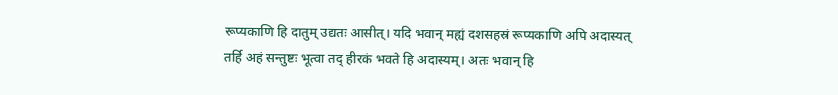रूप्यकाणि हि दातुम् उद्यतः आसीत्। यदि भवान् मह्यं दशसहस्रं रूप्यकाणि अपि अदास्यत् तर्हि अहं सन्तुष्टः भूत्वा तद् हीरकं भवते हि अदास्यम्। अतः भवान् हि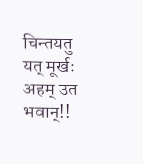चिन्तयतु यत् मूर्खः अहम् उत भवान्!!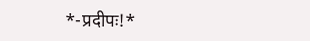*-प्रदीपः!*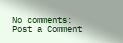No comments:
Post a Comment